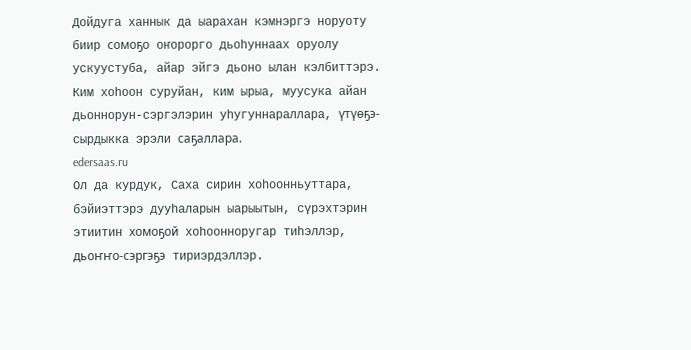Дойдуга ханнык да ыарахан кэмнэргэ норуоту биир сомоҕо оҥорорго дьоһуннаах оруолу ускуустуба, айар эйгэ дьоно ылан кэлбиттэрэ. Ким хоһоон суруйан, ким ырыа, муусука айан дьоннорун-сэргэлэрин уһугуннараллара, үтүөҕэ-сырдыкка эрэли саҕаллара.
edersaas.ru
Ол да курдук, Саха сирин хоһоонньуттара, бэйиэттэрэ дууһаларын ыарыытын, сүрэхтэрин этиитин хомоҕой хоһоонноругар тиһэллэр, дьоҥҥо-сэргэҕэ тириэрдэллэр.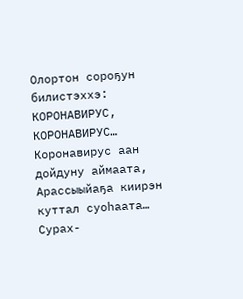Олортон сороҕун билистэххэ:
КОРОНАВИРУС, КОРОНАВИРУС…
Коронавирус аан дойдуну аймаата,
Арассыыйаҕа киирэн куттал суоһаата…
Сурах-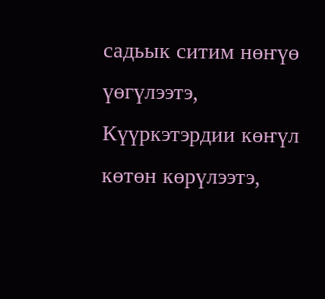садьык ситим нөҥүө үөгүлээтэ,
Күүркэтэрдии көҥүл көтөн көрүлээтэ,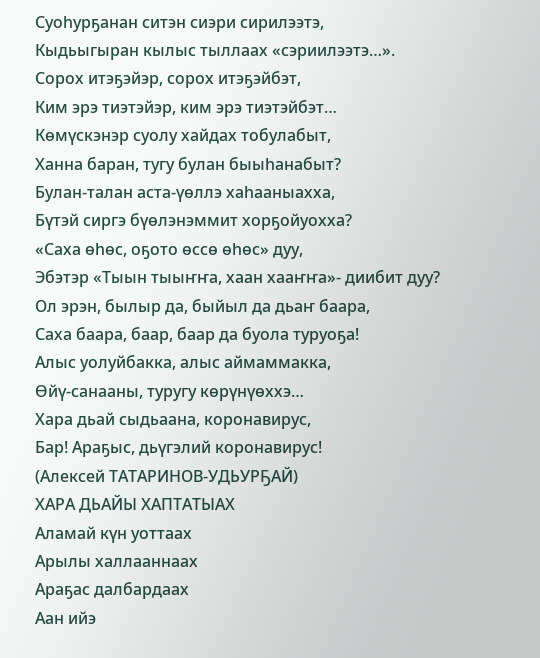Суоһурҕанан ситэн сиэри сирилээтэ,
Кыдьыгыран кылыс тыллаах «сэриилээтэ…».
Сорох итэҕэйэр, сорох итэҕэйбэт,
Ким эрэ тиэтэйэр, ким эрэ тиэтэйбэт…
Көмүскэнэр суолу хайдах тобулабыт,
Ханна баран, тугу булан быыһанабыт?
Булан-талан аста-үөллэ хаһааныахха,
Бүтэй сиргэ бүөлэнэммит хорҕойуохха?
«Саха өһөс, оҕото өссө өһөс» дуу,
Эбэтэр «Тыын тыыҥҥа, хаан хааҥҥа»- диибит дуу?
Ол эрэн, былыр да, быйыл да дьаҥ баара,
Саха баара, баар, баар да буола туруоҕа!
Алыс уолуйбакка, алыс аймаммакка,
Өйү-санааны, туругу көрүнүөххэ…
Хара дьай сыдьаана, коронавирус,
Бар! Араҕыс, дьүгэлий коронавирус!
(Алексей ТАТАРИНОВ-УДЬУРҔАЙ)
ХАРА ДЬАЙЫ ХАПТАТЫАХ
Аламай күн уоттаах
Арылы халлааннаах
Араҕас далбардаах
Аан ийэ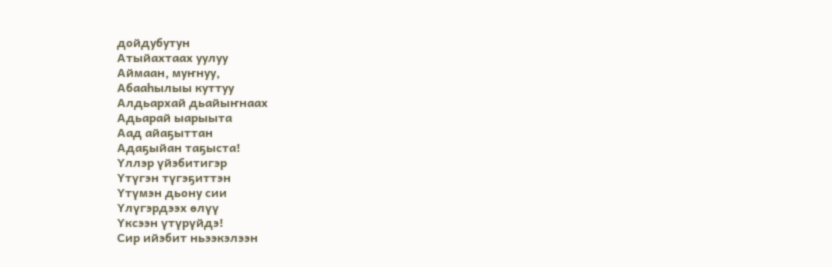дойдубутун
Атыйахтаах уулуу
Аймаан, муҥнуу,
Абааһылыы куттуу
Алдьархай дьайыҥнаах
Адьарай ыарыыта
Аад айаҕыттан
Адаҕыйан таҕыста!
Үллэр үйэбитигэр
Үтүгэн түгэҕиттэн
Үтүмэн дьону сии
Үлүгэрдээх өлүү
Үксээн үтүрүйдэ!
Сир ийэбит ньээкэлээн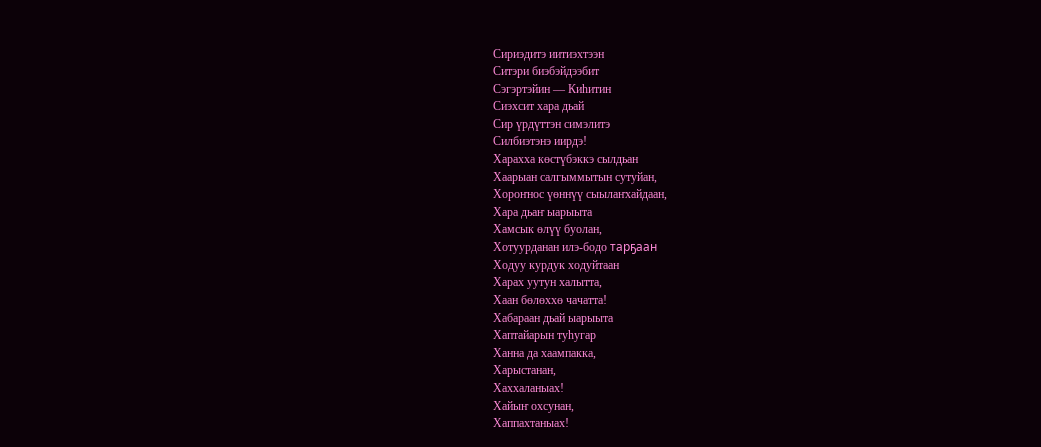Сириэдитэ иитиэхтээн
Ситэри биэбэйдээбит
Сэгэртэйин — Киһитин
Сиэхсит хара дьай
Сир үрдүттэн симэлитэ
Силбиэтэнэ иирдэ!
Харахха көстүбэккэ сылдьан
Хаарыан салгыммытын сутуйан,
Хороҥнос үөннүү сыылаҥхайдаан,
Хара дьаҥ ыарыыта
Хамсык өлүү буолан,
Хотуурданан илэ-бодо тарҕаан
Ходуу курдук ходуйтаан
Харах уутун халытта,
Хаан бөлөххө чачатта!
Хабараан дьай ыарыыта
Хаптайарын туһугар
Ханна да хаампакка,
Харыстанан,
Хаххаланыах!
Хайыҥ охсунан,
Хаппахтаныах!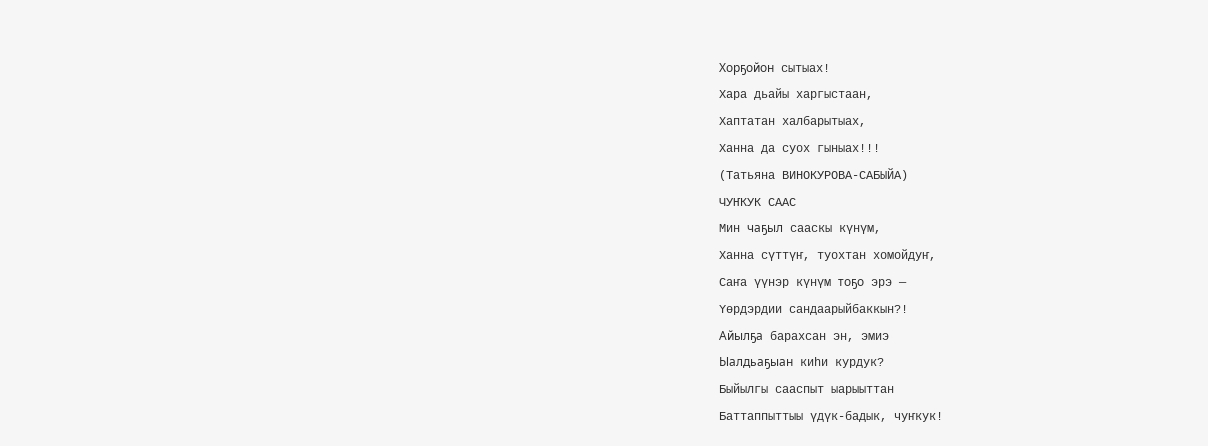Хорҕойон сытыах!
Хара дьайы харгыстаан,
Хаптатан халбарытыах,
Ханна да суох гыныах!!!
(Татьяна ВИНОКУРОВА-САБЫЙА)
ЧУҤКУК СААС
Мин чаҕыл сааскы күнүм,
Ханна сүттүҥ, туохтан хомойдуҥ,
Саҥа үүнэр күнүм тоҕо эрэ —
Үөрдэрдии сандаарыйбаккын?!
Айылҕа барахсан эн, эмиэ
Ыалдьаҕыан киһи курдук?
Быйылгы сааспыт ыарыыттан
Баттаппыттыы үдүк-бадык, чуҥкук!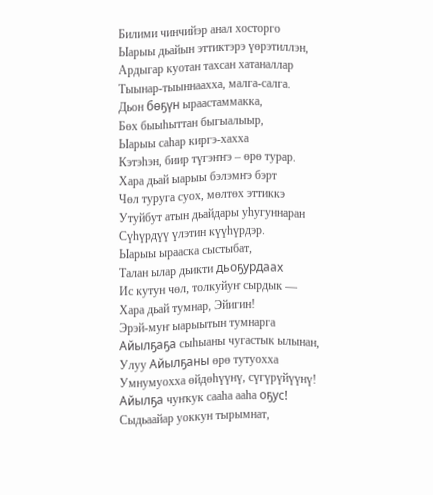Билими чинчийэр анал хосторго
Ыарыы дьайын эттиктэрэ үөрэтиллэн,
Ардыгар куотан тахсан хатаналлар
Тыынар-тыыннаахха, малга-салга.
Дьон бөҕүн ыраастаммакка,
Бөх быыһыттан быгыалыыр,
Ыарыы саһар киргэ-хахха
Кэтэһэн, биир түгэҥҥэ – өрө турар.
Хара дьай ыарыы бэлэмҥэ бэрт
Чөл туруга суох, мөлтөх эттиккэ
Утуйбут атын дьайдары уһугуннаран
Сүһүрдүү үлэтин күүһүрдэр.
Ыарыы ырааска сыстыбат,
Талан ылар дьикти дьоҕурдаах
Ис кутун чөл, толкуйуҥ сырдык —
Хара дьай тумнар, Эйигин!
Эрэй-муҥ ыарыытын тумнарга
Айылҕаҕа сыһыаны чугастык ылынан,
Улуу Айылҕаны өрө тутуохха
Умнумуохха өйдөһүүнү, сүгүрүйүүнү!
Айылҕа чуҥкук сааһа ааһа оҕус!
Сыдьаайар уоккун тырымнат,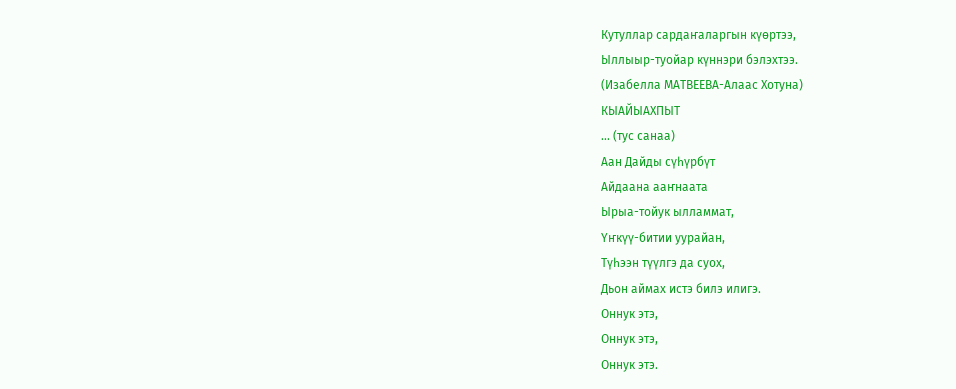Кутуллар сардаҥаларгын күөртээ,
Ыллыыр-туойар күннэри бэлэхтээ.
(Изабелла МАТВЕЕВА-Алаас Хотуна)
КЫАЙЫАХПЫТ
… (тус санаа)
Аан Дайды сүһүрбүт
Айдаана ааҥнаата
Ырыа-тойук ылламмат,
Үҥкүү-битии уурайан,
Түһээн түүлгэ да суох,
Дьон аймах истэ билэ илигэ.
Оннук этэ,
Оннук этэ,
Оннук этэ.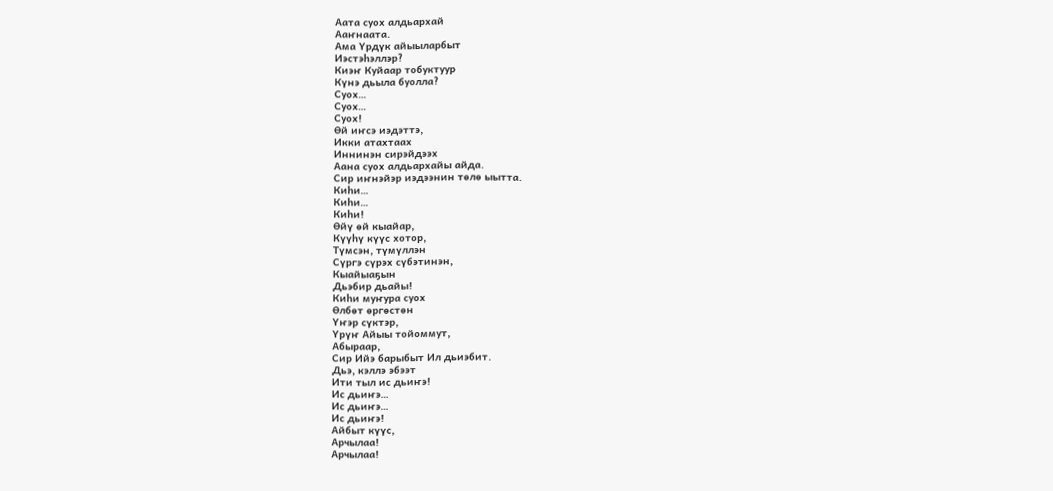Аата суох алдьархай
Ааҥнаата.
Ама Үрдүк айыыларбыт
Иэстэһэллэр?
Киэҥ Куйаар тобуктуур
Күнэ дьыла буолла?
Суох…
Суох…
Суох!
Өй иҥсэ иэдэттэ,
Икки атахтаах
Иннинэн сирэйдээх
Аана суох алдьархайы айда.
Сир иҥнэйэр иэдээнин төлө ыытта.
Киһи…
Киһи…
Киһи!
Өйү өй кыайар,
Күүһү күүс хотор,
Түмсэн, түмүллэн
Сүргэ сүрэх сүбэтинэн,
Кыайыаҕын
Дьэбир дьайы!
Киһи муҥура суох
Өлбөт өргөстөн
Үҥэр сүктэр,
Үрүҥ Айыы тойоммут,
Абыраар,
Сир Ийэ барыбыт Ил дьиэбит.
Дьэ, кэллэ эбээт
Ити тыл ис дьиҥэ!
Ис дьиҥэ…
Ис дьиҥэ…
Ис дьиҥэ!
Айбыт күүс,
Арчылаа!
Арчылаа!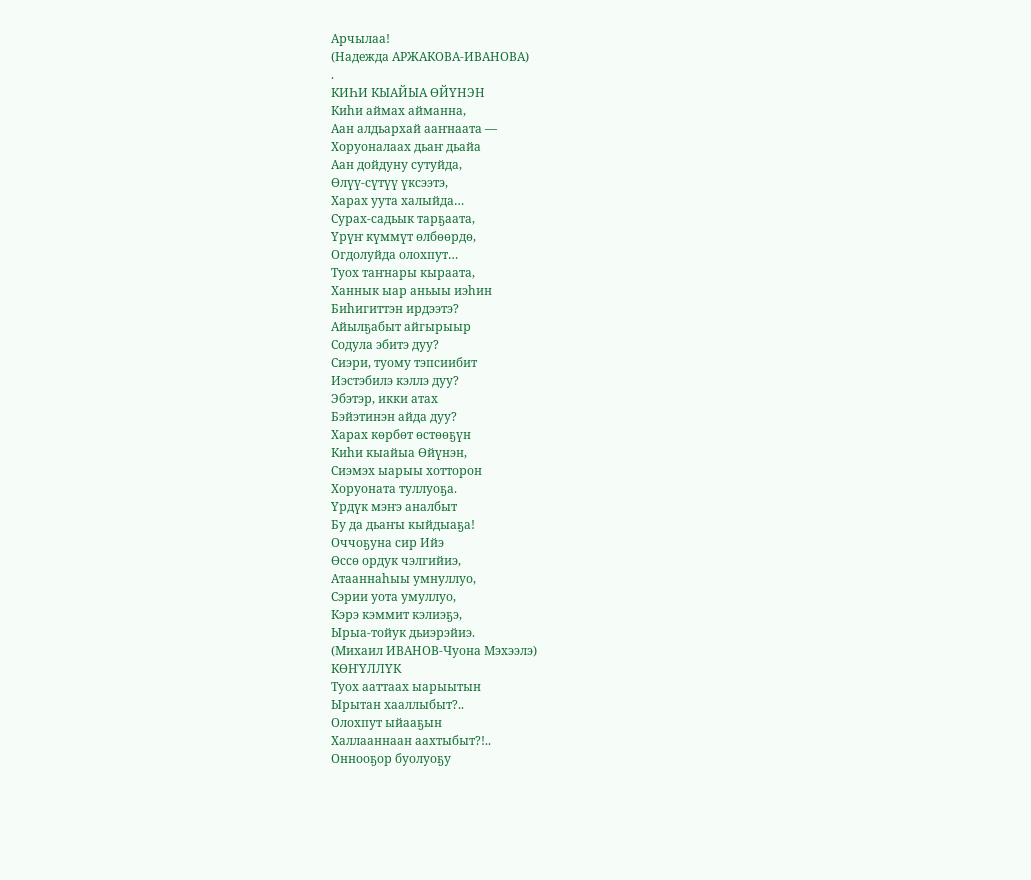Арчылаа!
(Надежда АРЖАКОВА-ИВАНОВА)
.
КИҺИ КЫАЙЫА ӨЙҮНЭН
Киһи аймах айманна,
Аан алдьархай ааҥнаата —
Хоруоналаах дьаҥ дьайа
Аан дойдуну сутуйда,
Өлүү-сүтүү үксээтэ,
Харах уута халыйда…
Сурах-садьык тарҕаата,
Үрүҥ күммүт өлбөөрдө,
Огдолуйда олохпут…
Туох таҥнары кыраата,
Ханнык ыар аньыы иэһин
Биһигиттэн ирдээтэ?
Айылҕабыт айгырыыр
Содула эбитэ дуу?
Сиэри, туому тэпсиибит
Иэстэбилэ кэллэ дуу?
Эбэтэр, икки атах
Бэйэтинэн айда дуу?
Харах көрбөт өстөөҕүн
Киһи кыайыа Өйүнэн,
Сиэмэх ыарыы хотторон
Хоруоната туллуоҕа.
Үрдүк мэҥэ аналбыт
Бу да дьаҥы кыйдыаҕа!
Оччоҕуна сир Ийэ
Өссө ордук чэлгийиэ,
Атааннаһыы умнуллуо,
Сэрии уота умуллуо,
Кэрэ кэммит кэлиэҕэ,
Ырыа-тойук дьиэрэйиэ.
(Михаил ИВАНОВ-Чуона Мэхээлэ)
КӨҤҮЛЛҮК
Туох ааттаах ыарыытын
Ырытан хааллыбыт?..
Олохпут ыйааҕын
Халлааннаан аахтыбыт?!..
Оннооҕор буолуоҕу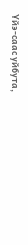Үйэ-саас уйбута,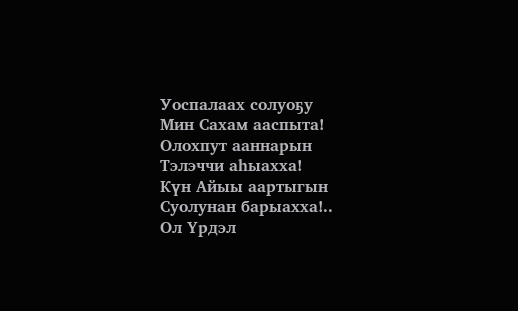Уоспалаах солуоҕу
Мин Сахам ааспыта!
Олохпут ааннарын
Тэлэччи аһыахха!
Күн Айыы аартыгын
Суолунан барыахха!..
Ол Үрдэл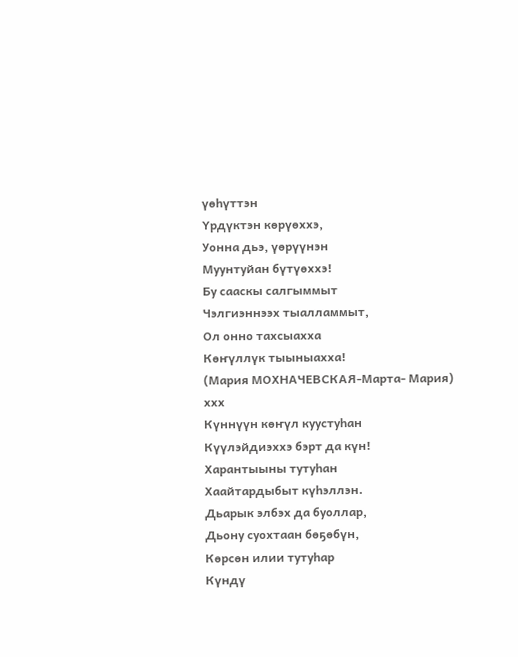үөһүттэн
Үрдүктэн көрүөххэ,
Уонна дьэ, үөрүүнэн
Муунтуйан бүтүөххэ!
Бу сааскы салгыммыт
Чэлгиэннээх тыалламмыт,
Ол онно тахсыахха
Көҥүллүк тыыныахха!
(Мария МОХНАЧЕВСКАЯ-Марта- Мария)
ххх
Күннүүн көҥүл куустуһан
Күүлэйдиэххэ бэрт да күн!
Харантыыны тутуһан
Хаайтардыбыт күһэллэн.
Дьарык элбэх да буоллар,
Дьону суохтаан бөҕөбүн,
Көрсөн илии тутуһар
Күндү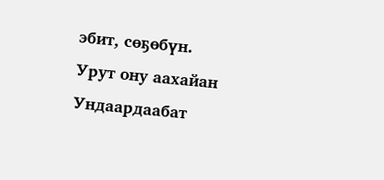эбит, сөҕөбүн.
Урут ону аахайан
Ундаардаабат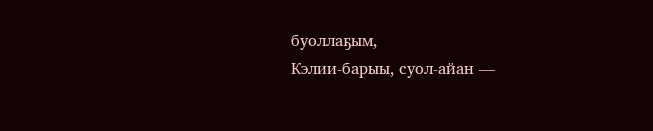буоллаҕым,
Кэлии-барыы, суол-айан —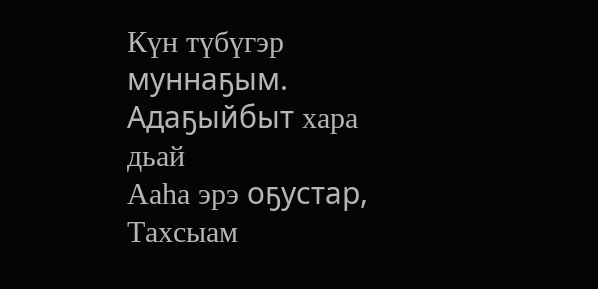Күн түбүгэр муннаҕым.
Адаҕыйбыт хара дьай
Ааһа эрэ оҕустар,
Тахсыам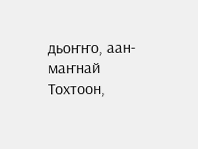дьоҥҥо, аан-маҥнай
Тохтоон,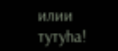илии тутуһа!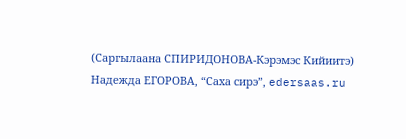(Саргылаана СПИРИДОНОВА-Кэрэмэс Кийиитэ)
Надежда ЕГОРОВА, “Саха сирэ”, edersaas.ru